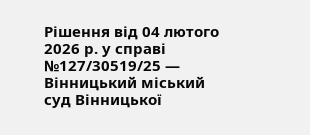Рішення від 04 лютого 2026 р. у справі №127/30519/25 — Вінницький міський суд Вінницької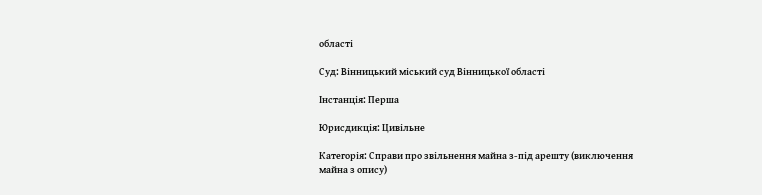області

Суд: Вінницький міський суд Вінницької області

Інстанція: Перша

Юрисдикція: Цивільне

Категорія: Справи про звільнення майна з-під арешту (виключення майна з опису)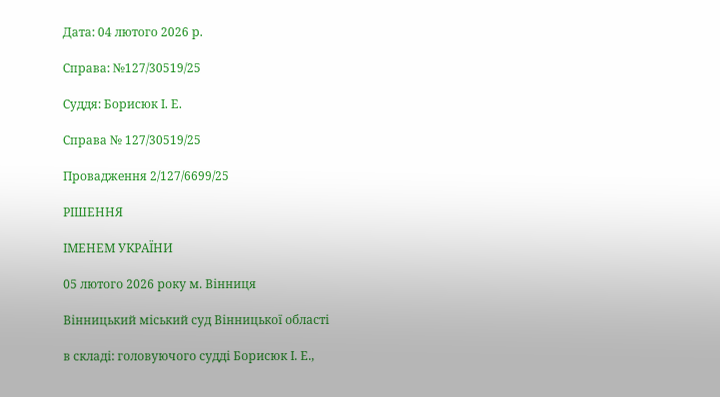Дата: 04 лютого 2026 р.

Справа: №127/30519/25

Суддя: Борисюк І. Е.

Справа № 127/30519/25

Провадження 2/127/6699/25

РІШЕННЯ

ІМЕНЕМ УКРАЇНИ

05 лютого 2026 року м. Вінниця

Вінницький міський суд Вінницької області

в складі: головуючого судді Борисюк І. Е.,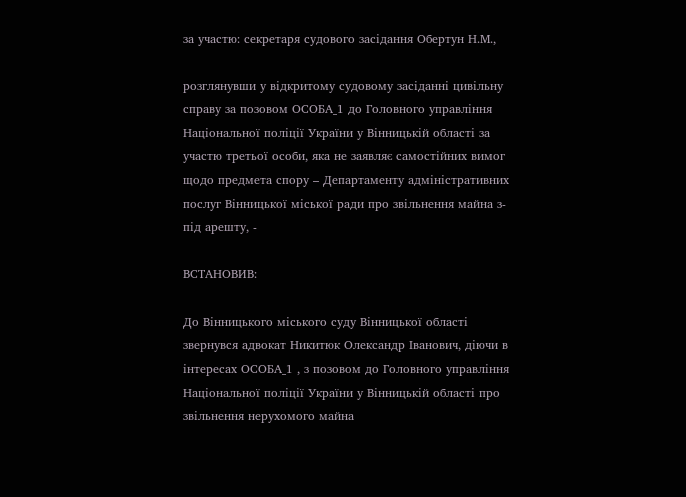за участю: секретаря судового засідання Обертун Н.М.,

розглянувши у відкритому судовому засіданні цивільну справу за позовом ОСОБА_1 до Головного управління Національної поліції України у Вінницькій області за участю третьої особи, яка не заявляє самостійних вимог щодо предмета спору – Департаменту адміністративних послуг Вінницької міської ради про звільнення майна з-під арешту, -

ВСТАНОВИВ:

До Вінницького міського суду Вінницької області звернувся адвокат Никитюк Олександр Іванович, діючи в інтересах ОСОБА_1 , з позовом до Головного управління Національної поліції України у Вінницькій області про звільнення нерухомого майна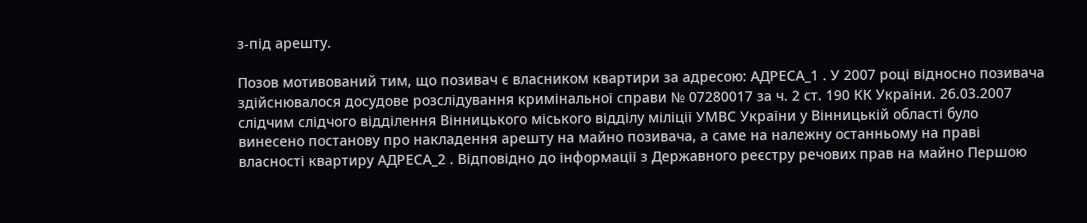з-під арешту.

Позов мотивований тим, що позивач є власником квартири за адресою: АДРЕСА_1 . У 2007 році відносно позивача здійснювалося досудове розслідування кримінальної справи № 07280017 за ч. 2 ст. 190 КК України. 26.03.2007 слідчим слідчого відділення Вінницького міського відділу міліції УМВС України у Вінницькій області було винесено постанову про накладення арешту на майно позивача, а саме на належну останньому на праві власності квартиру АДРЕСА_2 . Відповідно до інформації з Державного реєстру речових прав на майно Першою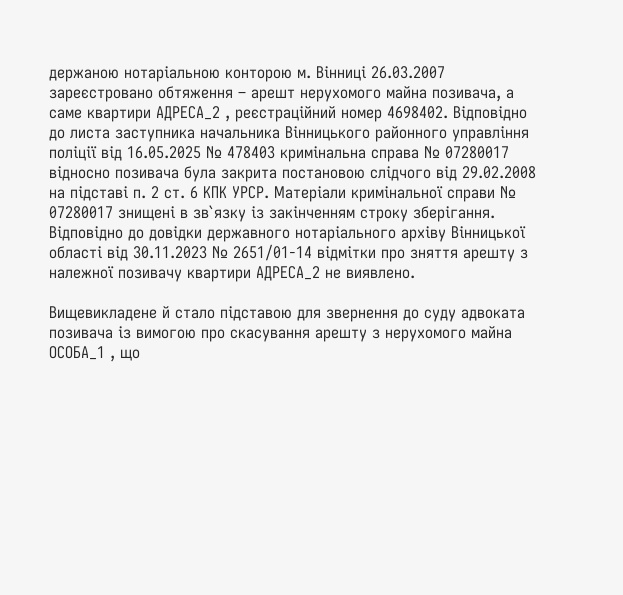держаною нотаріальною конторою м. Вінниці 26.03.2007 зареєстровано обтяження – арешт нерухомого майна позивача, а саме квартири АДРЕСА_2 , реєстраційний номер 4698402. Відповідно до листа заступника начальника Вінницького районного управління поліції від 16.05.2025 № 478403 кримінальна справа № 07280017 відносно позивача була закрита постановою слідчого від 29.02.2008 на підставі п. 2 ст. 6 КПК УРСР. Матеріали кримінальної справи № 07280017 знищені в зв`язку із закінченням строку зберігання. Відповідно до довідки державного нотаріального архіву Вінницької області від 30.11.2023 № 2651/01-14 відмітки про зняття арешту з належної позивачу квартири АДРЕСА_2 не виявлено.

Вищевикладене й стало підставою для звернення до суду адвоката позивача із вимогою про скасування арешту з нерухомого майна ОСОБА_1 , що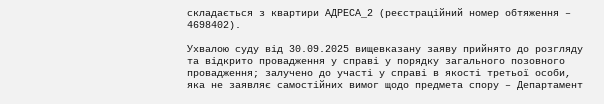складається з квартири АДРЕСА_2 (реєстраційний номер обтяження – 4698402).

Ухвалою суду від 30.09.2025 вищевказану заяву прийнято до розгляду та відкрито провадження у справі у порядку загального позовного провадження; залучено до участі у справі в якості третьої особи, яка не заявляє самостійних вимог щодо предмета спору – Департамент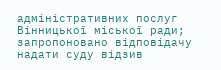адміністративних послуг Вінницької міської ради; запропоновано відповідачу надати суду відзив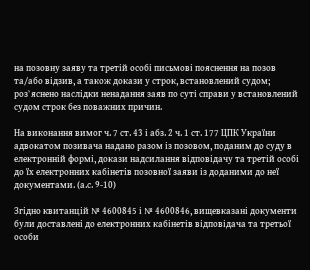на позовну заяву та третій особі письмові пояснення на позов та/або відзив, а також докази у строк, встановлений судом; роз`яснено наслідки ненадання заяв по суті справи у встановлений судом строк без поважних причин.

На виконання вимог ч. 7 ст. 43 і абз. 2 ч. 1 ст. 177 ЦПК України адвокатом позивача надано разом із позовом, поданим до суду в електронній формі, докази надсилання відповідачу та третій особі до їх електронних кабінетів позовної заяви із доданими до неї документами. (а.с. 9-10)

Згідно квитанцій № 4600845 і № 4600846, вищевказані документи були доставлені до електронних кабінетів відповідача та третьої особи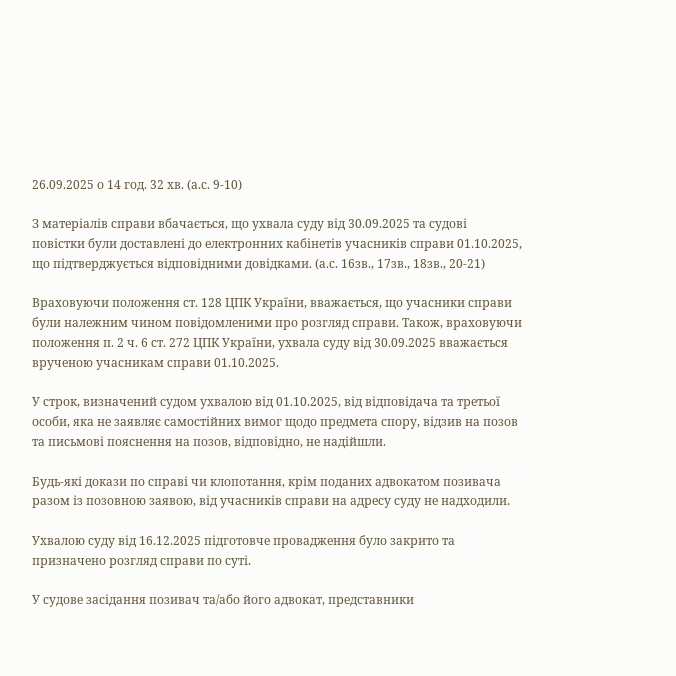26.09.2025 о 14 год. 32 хв. (а.с. 9-10)

З матеріалів справи вбачається, що ухвала суду від 30.09.2025 та судові повістки були доставлені до електронних кабінетів учасників справи 01.10.2025, що підтверджується відповідними довідками. (а.с. 16зв., 17зв., 18зв., 20-21)

Враховуючи положення ст. 128 ЦПК України, вважається, що учасники справи були належним чином повідомленими про розгляд справи. Також, враховуючи положення п. 2 ч. 6 ст. 272 ЦПК України, ухвала суду від 30.09.2025 вважається врученою учасникам справи 01.10.2025.

У строк, визначений судом ухвалою від 01.10.2025, від відповідача та третьої особи, яка не заявляє самостійних вимог щодо предмета спору, відзив на позов та письмові пояснення на позов, відповідно, не надійшли.

Будь-які докази по справі чи клопотання, крім поданих адвокатом позивача разом із позовною заявою, від учасників справи на адресу суду не надходили.

Ухвалою суду від 16.12.2025 підготовче провадження було закрито та призначено розгляд справи по суті.

У судове засідання позивач та/або його адвокат, представники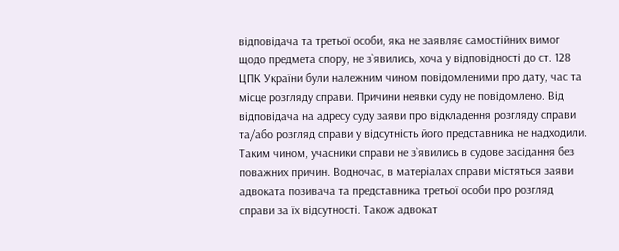відповідача та третьої особи, яка не заявляє самостійних вимог щодо предмета спору, не з`явились, хоча у відповідності до ст. 128 ЦПК України були належним чином повідомленими про дату, час та місце розгляду справи. Причини неявки суду не повідомлено. Від відповідача на адресу суду заяви про відкладення розгляду справи та/або розгляд справи у відсутність його представника не надходили. Таким чином, учасники справи не з`явились в судове засідання без поважних причин. Водночас, в матеріалах справи містяться заяви адвоката позивача та представника третьої особи про розгляд справи за їх відсутності. Також адвокат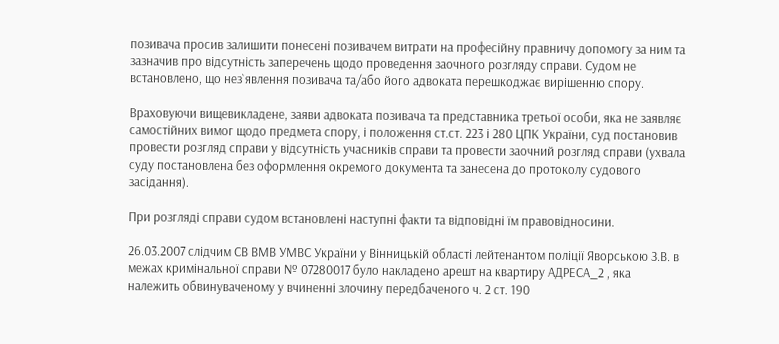позивача просив залишити понесені позивачем витрати на професійну правничу допомогу за ним та зазначив про відсутність заперечень щодо проведення заочного розгляду справи. Судом не встановлено, що нез`явлення позивача та/або його адвоката перешкоджає вирішенню спору.

Враховуючи вищевикладене, заяви адвоката позивача та представника третьої особи, яка не заявляє самостійних вимог щодо предмета спору, і положення ст.ст. 223 і 280 ЦПК України, суд постановив провести розгляд справи у відсутність учасників справи та провести заочний розгляд справи (ухвала суду постановлена без оформлення окремого документа та занесена до протоколу судового засідання).

При розгляді справи судом встановлені наступні факти та відповідні їм правовідносини.

26.03.2007 слідчим СВ ВМВ УМВС України у Вінницькій області лейтенантом поліції Яворською З.В. в межах кримінальної справи № 07280017 було накладено арешт на квартиру АДРЕСА_2 , яка належить обвинуваченому у вчиненні злочину передбаченого ч. 2 ст. 190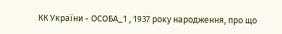КК України - ОСОБА_1 , 1937 року народження, про що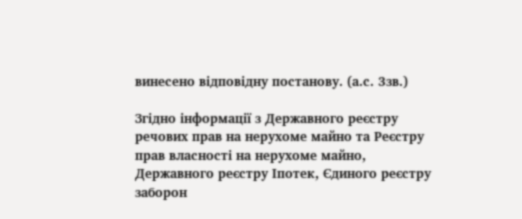винесено відповідну постанову. (а.с. 3зв.)

Згідно інформації з Державного реєстру речових прав на нерухоме майно та Реєстру прав власності на нерухоме майно, Державного реєстру Іпотек, Єдиного реєстру заборон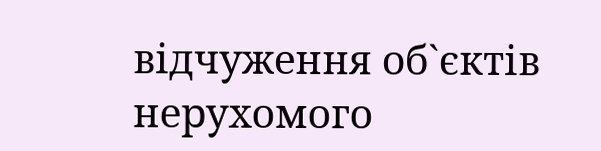відчуження об`єктів нерухомого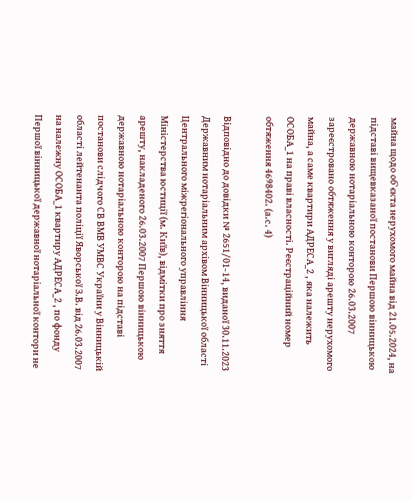майна щодо об`єкта нерухомого майна від 21.05.2024, на підставі вищевказаної постанови Першою вінницькою державною нотаріальною конторою 26.03.2007 зареєстровано обтяження у вигляді арешту нерухомого майна, а саме квартири АДРЕСА_2 , яка належить ОСОБА_1 на праві власності. Реєстраційний номер обтяження 4698402. (а.с. 4)

Відповідно до довідки № 2651/01-14, виданої 30.11.2023 Державним нотаріальним архівом Вінницької області Центрального міжрегіонального управління Міністерства юстиції (м. Київ), відмітки про зняття арешту, накладеного 26.03.2007 Першою вінницькою державною нотаріальною конторою на підставі постанови слідчого СВ ВМВ УМВС України у Вінницькій області лейтенанта поліції Яворської З.В. від 26.03.2007 на належну ОСОБА_1 квартиру АДРЕСА_2 , по фонду Першої вінницької державної нотаріальної контори не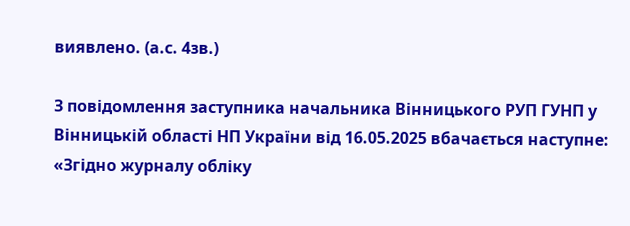виявлено. (а.с. 4зв.)

З повідомлення заступника начальника Вінницького РУП ГУНП у Вінницькій області НП України від 16.05.2025 вбачається наступне: «Згідно журналу обліку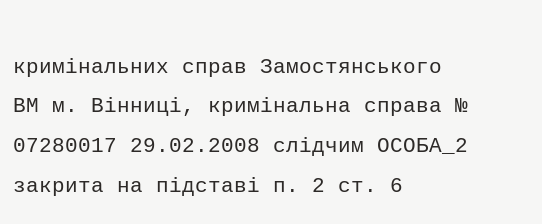кримінальних справ Замостянського ВМ м. Вінниці, кримінальна справа № 07280017 29.02.2008 слідчим ОСОБА_2 закрита на підставі п. 2 ст. 6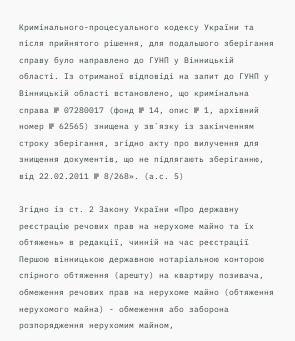Кримінального-процесуального кодексу України та після прийнятого рішення, для подальшого зберігання справу було направлено до ГУНП у Вінницькій області. Із отриманої відповіді на запит до ГУНП у Вінницькій області встановлено, що кримінальна справа № 07280017 (фонд № 14, опис № 1, архівний номер № 62565) знищена у зв`язку із закінченням строку зберігання, згідно акту про вилучення для знищення документів, що не підлягають зберіганню, від 22.02.2011 № 8/268». (а.с. 5)

Згідно із ст. 2 Закону України «Про державну реєстрацію речових прав на нерухоме майно та їх обтяжень» в редакції, чинній на час реєстрації Першою вінницькою державною нотаріальною конторою спірного обтяження (арешту) на квартиру позивача, обмеження речових прав на нерухоме майно (обтяження нерухомого майна) - обмеження або заборона розпорядження нерухомим майном,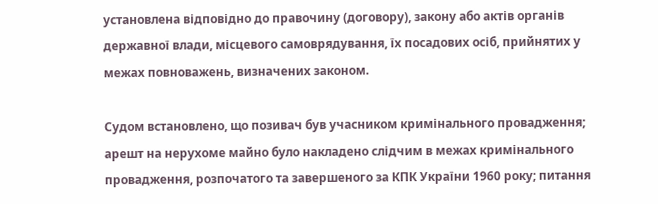установлена відповідно до правочину (договору), закону або актів органів державної влади, місцевого самоврядування, їх посадових осіб, прийнятих у межах повноважень, визначених законом.

Судом встановлено, що позивач був учасником кримінального провадження; арешт на нерухоме майно було накладено слідчим в межах кримінального провадження, розпочатого та завершеного за КПК України 1960 року; питання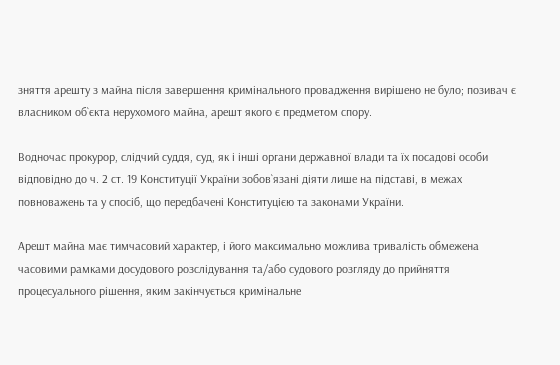зняття арешту з майна після завершення кримінального провадження вирішено не було; позивач є власником об`єкта нерухомого майна, арешт якого є предметом спору.

Водночас прокурор, слідчий суддя, суд, як і інші органи державної влади та їх посадові особи відповідно до ч. 2 ст. 19 Конституції України зобов`язані діяти лише на підставі, в межах повноважень та у спосіб, що передбачені Конституцією та законами України.

Арешт майна має тимчасовий характер, і його максимально можлива тривалість обмежена часовими рамками досудового розслідування та/або судового розгляду до прийняття процесуального рішення, яким закінчується кримінальне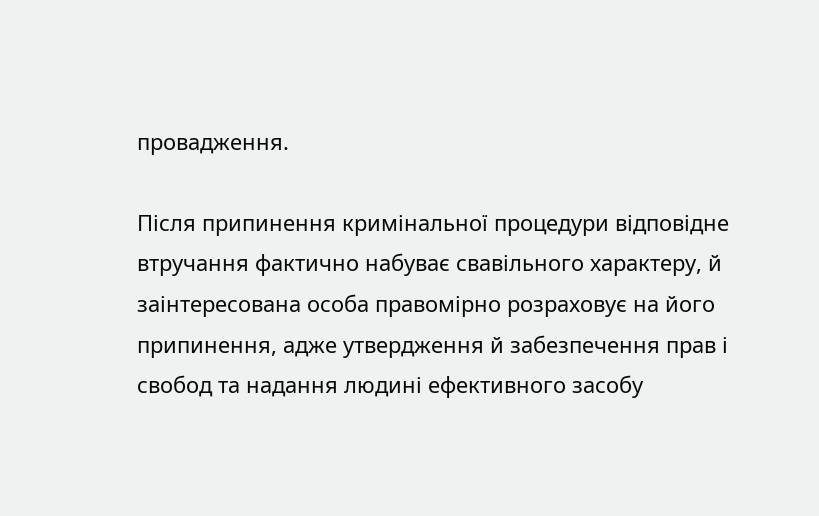провадження.

Після припинення кримінальної процедури відповідне втручання фактично набуває свавільного характеру, й заінтересована особа правомірно розраховує на його припинення, адже утвердження й забезпечення прав і свобод та надання людині ефективного засобу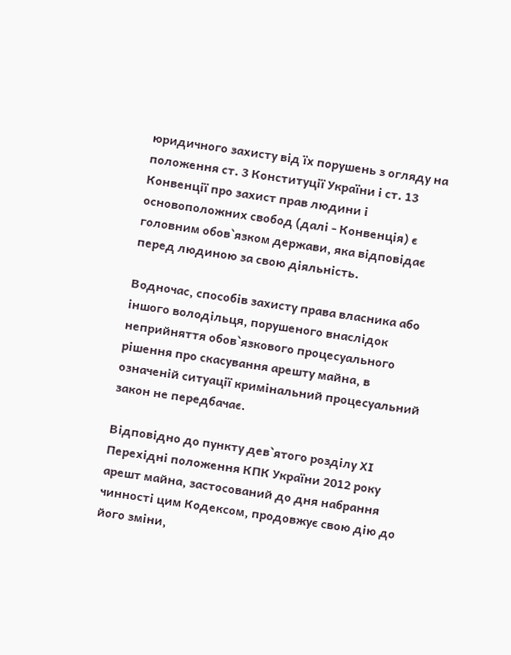юридичного захисту від їх порушень з огляду на положення ст. 3 Конституції України і ст. 13 Конвенції про захист прав людини і основоположних свобод (далі - Конвенція) є головним обов`язком держави, яка відповідає перед людиною за свою діяльність.

Водночас, способів захисту права власника або іншого володільця, порушеного внаслідок неприйняття обов`язкового процесуального рішення про скасування арешту майна, в означеній ситуації кримінальний процесуальний закон не передбачає.

Відповідно до пункту дев`ятого розділу ХІ Перехідні положення КПК України 2012 року арешт майна, застосований до дня набрання чинності цим Кодексом, продовжує свою дію до його зміни,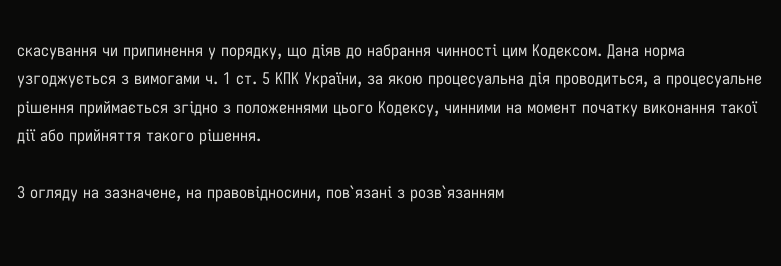скасування чи припинення у порядку, що діяв до набрання чинності цим Кодексом. Дана норма узгоджується з вимогами ч. 1 ст. 5 КПК України, за якою процесуальна дія проводиться, а процесуальне рішення приймається згідно з положеннями цього Кодексу, чинними на момент початку виконання такої дії або прийняття такого рішення.

З огляду на зазначене, на правовідносини, пов`язані з розв`язанням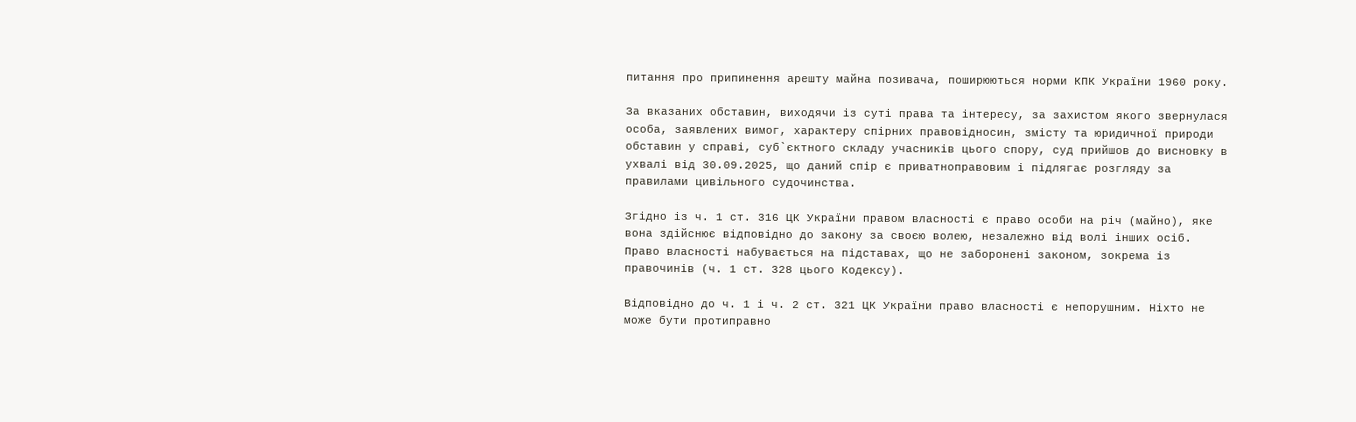питання про припинення арешту майна позивача, поширюються норми КПК України 1960 року.

За вказаних обставин, виходячи із суті права та інтересу, за захистом якого звернулася особа, заявлених вимог, характеру спірних правовідносин, змісту та юридичної природи обставин у справі, суб`єктного складу учасників цього спору, суд прийшов до висновку в ухвалі від 30.09.2025, що даний спір є приватноправовим і підлягає розгляду за правилами цивільного судочинства.

Згідно із ч. 1 ст. 316 ЦК України правом власності є право особи на річ (майно), яке вона здійснює відповідно до закону за своєю волею, незалежно від волі інших осіб. Право власності набувається на підставах, що не заборонені законом, зокрема із правочинів (ч. 1 ст. 328 цього Кодексу).

Відповідно до ч. 1 і ч. 2 ст. 321 ЦК України право власності є непорушним. Ніхто не може бути протиправно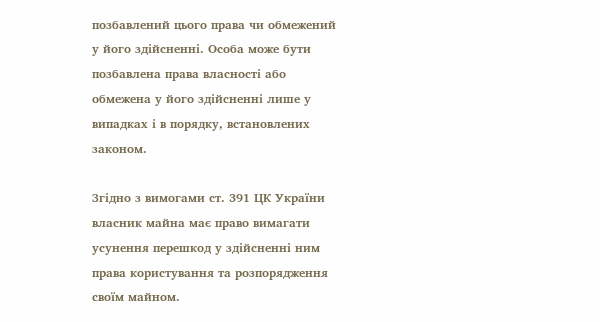позбавлений цього права чи обмежений у його здійсненні. Особа може бути позбавлена права власності або обмежена у його здійсненні лише у випадках і в порядку, встановлених законом.

Згідно з вимогами ст. 391 ЦК України власник майна має право вимагати усунення перешкод у здійсненні ним права користування та розпорядження своїм майном.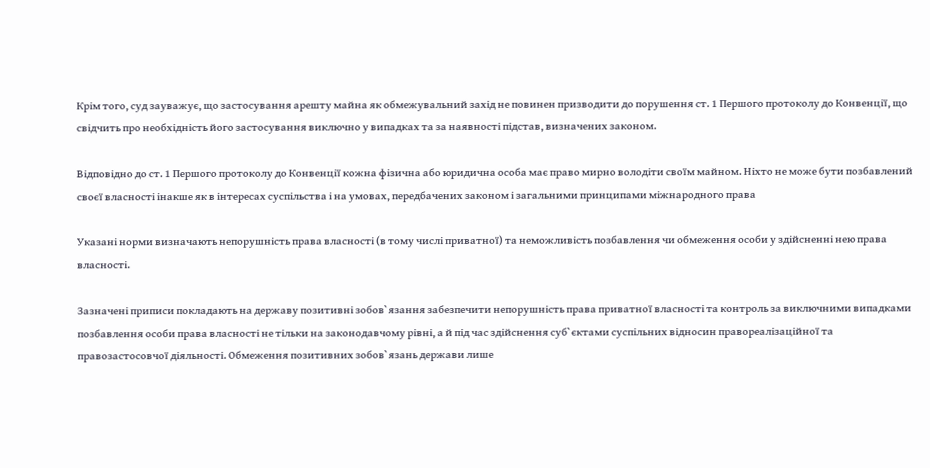Крім того, суд зауважує, що застосування арешту майна як обмежувальний захід не повинен призводити до порушення ст. 1 Першого протоколу до Конвенції, що свідчить про необхідність його застосування виключно у випадках та за наявності підстав, визначених законом.

Відповідно до ст. 1 Першого протоколу до Конвенції кожна фізична або юридична особа має право мирно володіти своїм майном. Ніхто не може бути позбавлений своєї власності інакше як в інтересах суспільства і на умовах, передбачених законом і загальними принципами міжнародного права

Указані норми визначають непорушність права власності (в тому числі приватної) та неможливість позбавлення чи обмеження особи у здійсненні нею права власності.

Зазначені приписи покладають на державу позитивні зобов`язання забезпечити непорушність права приватної власності та контроль за виключними випадками позбавлення особи права власності не тільки на законодавчому рівні, а й під час здійснення суб`єктами суспільних відносин правореалізаційної та правозастосовчої діяльності. Обмеження позитивних зобов`язань держави лише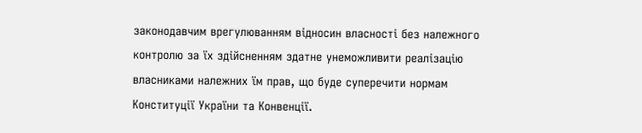законодавчим врегулюванням відносин власності без належного контролю за їх здійсненням здатне унеможливити реалізацію власниками належних їм прав, що буде суперечити нормам Конституції України та Конвенції.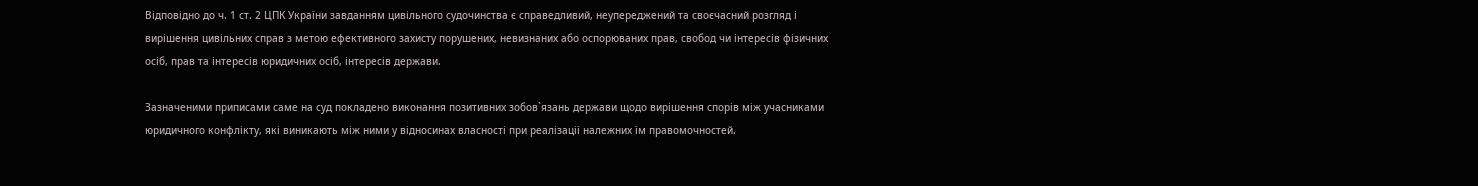Відповідно до ч. 1 ст. 2 ЦПК України завданням цивільного судочинства є справедливий, неупереджений та своєчасний розгляд і вирішення цивільних справ з метою ефективного захисту порушених, невизнаних або оспорюваних прав, свобод чи інтересів фізичних осіб, прав та інтересів юридичних осіб, інтересів держави.

Зазначеними приписами саме на суд покладено виконання позитивних зобов`язань держави щодо вирішення спорів між учасниками юридичного конфлікту, які виникають між ними у відносинах власності при реалізації належних їм правомочностей.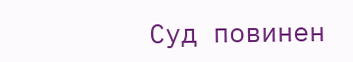Суд повинен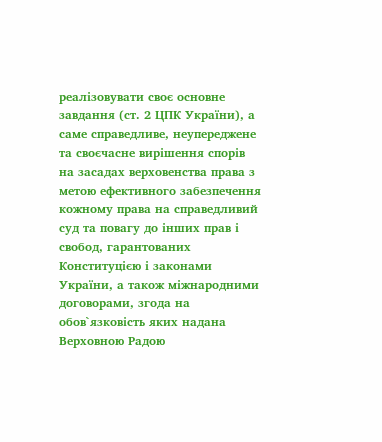реалізовувати своє основне завдання (ст. 2 ЦПК України), а саме справедливе, неупереджене та своєчасне вирішення спорів на засадах верховенства права з метою ефективного забезпечення кожному права на справедливий суд та повагу до інших прав і свобод, гарантованих Конституцією і законами України, а також міжнародними договорами, згода на обов`язковість яких надана Верховною Радою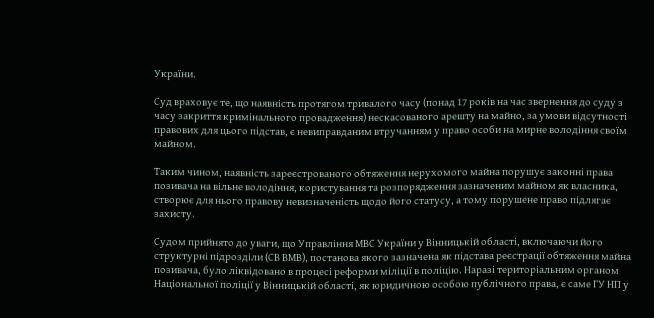України.

Суд враховує те, що наявність протягом тривалого часу (понад 17 років на час звернення до суду з часу закриття кримінального провадження) нескасованого арешту на майно, за умови відсутності правових для цього підстав, є невиправданим втручанням у право особи на мирне володіння своїм майном.

Таким чином, наявність зареєстрованого обтяження нерухомого майна порушує законні права позивача на вільне володіння, користування та розпорядження зазначеним майном як власника, створює для нього правову невизначеність щодо його статусу, а тому порушене право підлягає захисту.

Судом прийнято до уваги, що Управління МВС України у Вінницькій області, включаючи його структурні підрозділи (СВ ВМВ), постанова якого зазначена як підстава реєстрації обтяження майна позивача, було ліквідовано в процесі реформи міліції в поліцію. Наразі територіальним органом Національної поліції у Вінницькій області, як юридичною особою публічного права, є саме ГУ НП у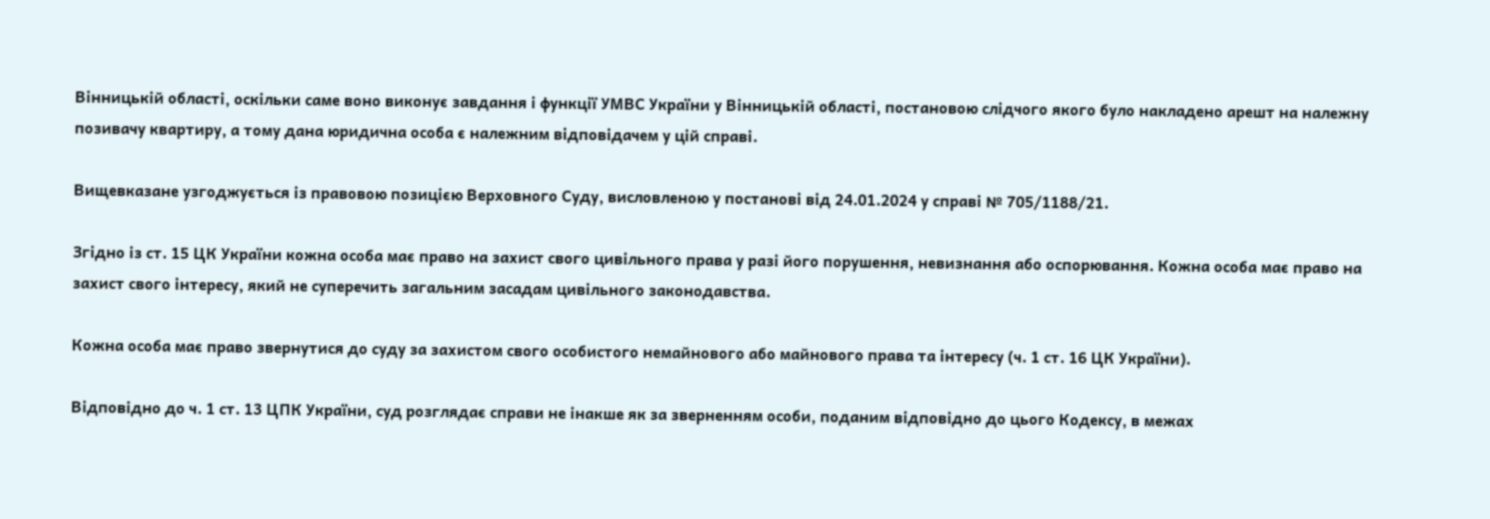Вінницькій області, оскільки саме воно виконує завдання і функції УМВС України у Вінницькій області, постановою слідчого якого було накладено арешт на належну позивачу квартиру, а тому дана юридична особа є належним відповідачем у цій справі.

Вищевказане узгоджується із правовою позицією Верховного Суду, висловленою у постанові від 24.01.2024 у справі № 705/1188/21.

Згідно із ст. 15 ЦК України кожна особа має право на захист свого цивільного права у разі його порушення, невизнання або оспорювання. Кожна особа має право на захист свого інтересу, який не суперечить загальним засадам цивільного законодавства.

Кожна особа має право звернутися до суду за захистом свого особистого немайнового або майнового права та інтересу (ч. 1 ст. 16 ЦК України).

Відповідно до ч. 1 ст. 13 ЦПК України, суд розглядає справи не інакше як за зверненням особи, поданим відповідно до цього Кодексу, в межах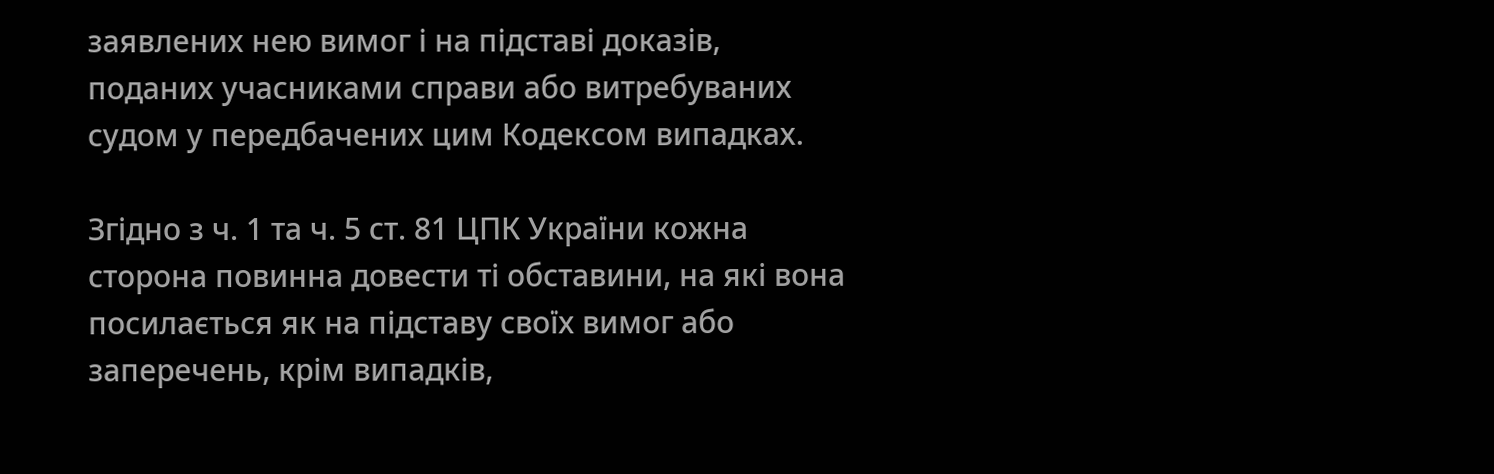заявлених нею вимог і на підставі доказів, поданих учасниками справи або витребуваних судом у передбачених цим Кодексом випадках.

Згідно з ч. 1 та ч. 5 ст. 81 ЦПК України кожна сторона повинна довести ті обставини, на які вона посилається як на підставу своїх вимог або заперечень, крім випадків,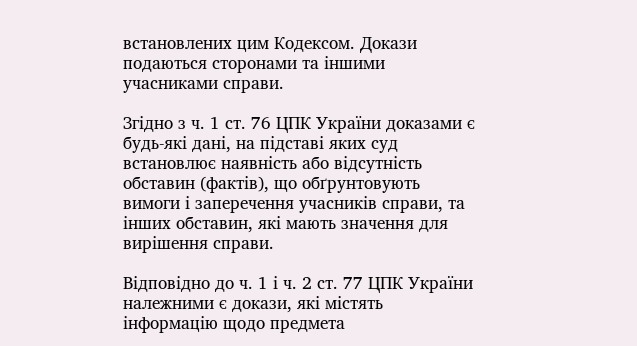встановлених цим Кодексом. Докази подаються сторонами та іншими учасниками справи.

Згідно з ч. 1 ст. 76 ЦПК України доказами є будь-які дані, на підставі яких суд встановлює наявність або відсутність обставин (фактів), що обґрунтовують вимоги і заперечення учасників справи, та інших обставин, які мають значення для вирішення справи.

Відповідно до ч. 1 і ч. 2 ст. 77 ЦПК України належними є докази, які містять інформацію щодо предмета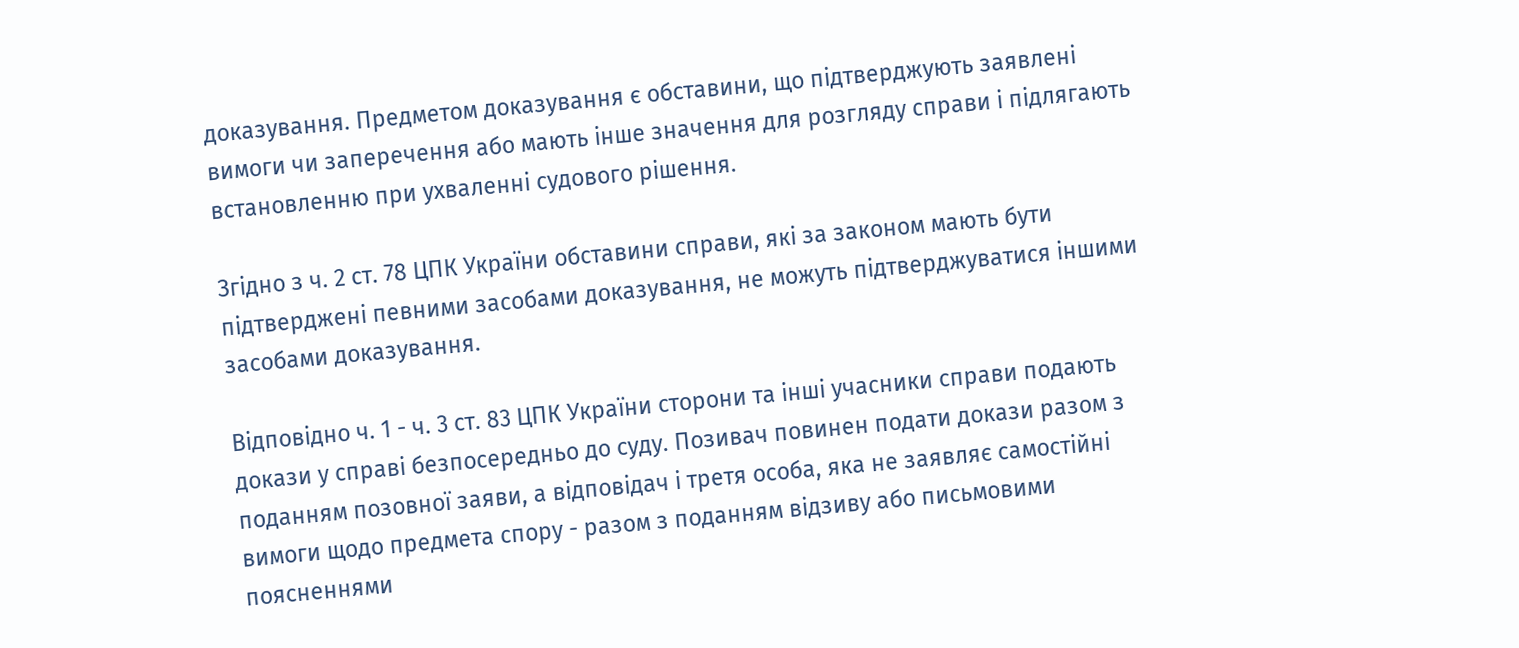доказування. Предметом доказування є обставини, що підтверджують заявлені вимоги чи заперечення або мають інше значення для розгляду справи і підлягають встановленню при ухваленні судового рішення.

Згідно з ч. 2 ст. 78 ЦПК України обставини справи, які за законом мають бути підтверджені певними засобами доказування, не можуть підтверджуватися іншими засобами доказування.

Відповідно ч. 1 - ч. 3 ст. 83 ЦПК України сторони та інші учасники справи подають докази у справі безпосередньо до суду. Позивач повинен подати докази разом з поданням позовної заяви, а відповідач і третя особа, яка не заявляє самостійні вимоги щодо предмета спору - разом з поданням відзиву або письмовими поясненнями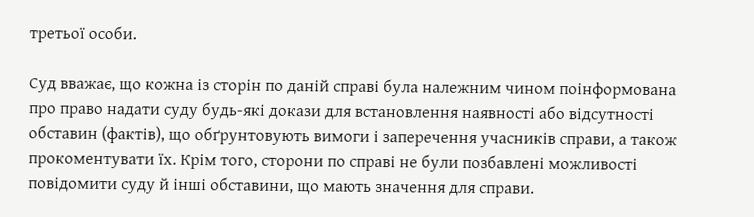третьої особи.

Суд вважає, що кожна із сторін по даній справі була належним чином поінформована про право надати суду будь-які докази для встановлення наявності або відсутності обставин (фактів), що обґрунтовують вимоги і заперечення учасників справи, а також прокоментувати їх. Крім того, сторони по справі не були позбавлені можливості повідомити суду й інші обставини, що мають значення для справи.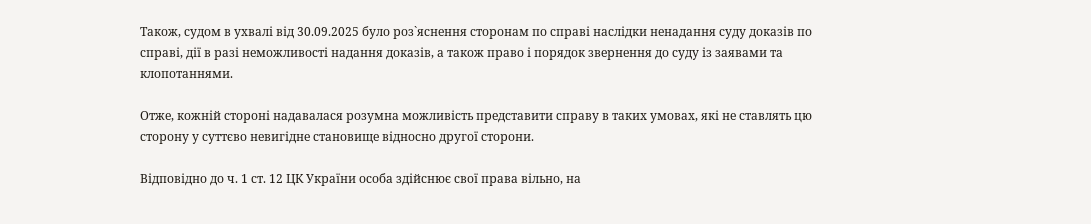Також, судом в ухвалі від 30.09.2025 було роз`яснення сторонам по справі наслідки ненадання суду доказів по справі, дії в разі неможливості надання доказів, а також право і порядок звернення до суду із заявами та клопотаннями.

Отже, кожній стороні надавалася розумна можливість представити справу в таких умовах, які не ставлять цю сторону у суттєво невигідне становище відносно другої сторони.

Відповідно до ч. 1 ст. 12 ЦК України особа здійснює свої права вільно, на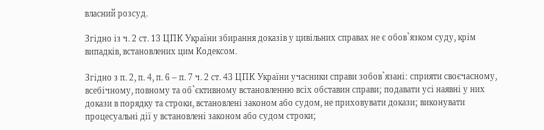власний розсуд.

Згідно із ч. 2 ст. 13 ЦПК України збирання доказів у цивільних справах не є обов`язком суду, крім випадків, встановлених цим Кодексом.

Згідно з п. 2, п. 4, п. 6 – п. 7 ч. 2 ст. 43 ЦПК України учасники справи зобов`язані: сприяти своєчасному, всебічному, повному та об`єктивному встановленню всіх обставин справи; подавати усі наявні у них докази в порядку та строки, встановлені законом або судом, не приховувати докази; виконувати процесуальні дії у встановлені законом або судом строки;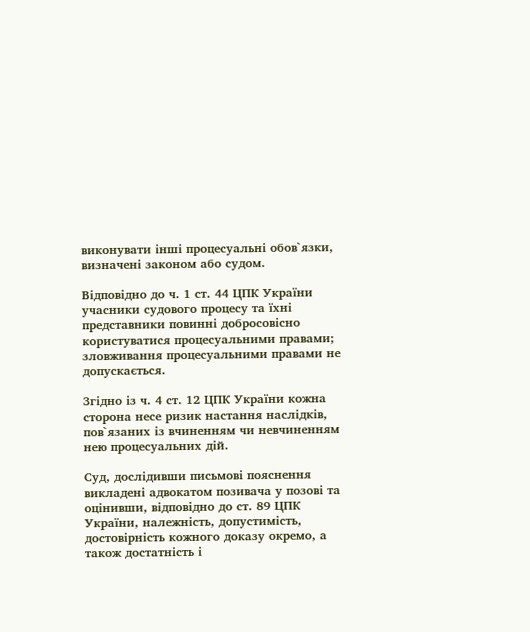виконувати інші процесуальні обов`язки, визначені законом або судом.

Відповідно до ч. 1 ст. 44 ЦПК України учасники судового процесу та їхні представники повинні добросовісно користуватися процесуальними правами; зловживання процесуальними правами не допускається.

Згідно із ч. 4 ст. 12 ЦПК України кожна сторона несе ризик настання наслідків, пов`язаних із вчиненням чи невчиненням нею процесуальних дій.

Суд, дослідивши письмові пояснення викладені адвокатом позивача у позові та оцінивши, відповідно до ст. 89 ЦПК України, належність, допустимість, достовірність кожного доказу окремо, а також достатність і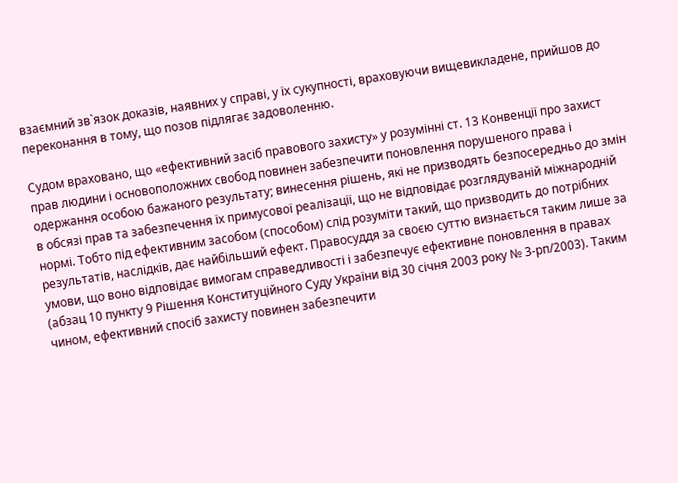взаємний зв`язок доказів, наявних у справі, у їх сукупності, враховуючи вищевикладене, прийшов до переконання в тому, що позов підлягає задоволенню.

Судом враховано, що «ефективний засіб правового захисту» у розумінні ст. 13 Конвенції про захист прав людини і основоположних свобод повинен забезпечити поновлення порушеного права і одержання особою бажаного результату; винесення рішень, які не призводять безпосередньо до змін в обсязі прав та забезпечення їх примусової реалізації, що не відповідає розглядуваній міжнародній нормі. Тобто під ефективним засобом (способом) слід розуміти такий, що призводить до потрібних результатів, наслідків, дає найбільший ефект. Правосуддя за своєю суттю визнається таким лише за умови, що воно відповідає вимогам справедливості і забезпечує ефективне поновлення в правах (абзац 10 пункту 9 Рішення Конституційного Суду України від 30 січня 2003 року № 3-рп/2003). Таким чином, ефективний спосіб захисту повинен забезпечити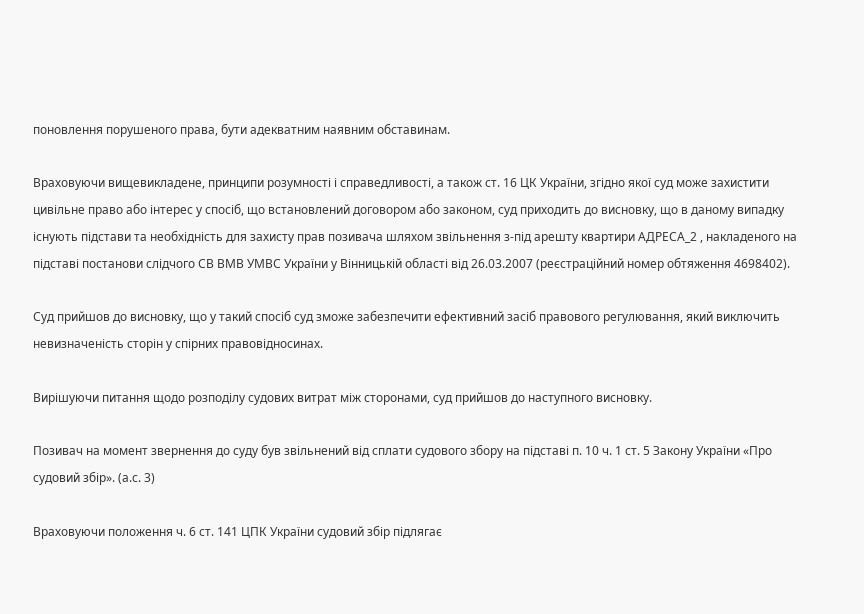поновлення порушеного права, бути адекватним наявним обставинам.

Враховуючи вищевикладене, принципи розумності і справедливості, а також ст. 16 ЦК України, згідно якої суд може захистити цивільне право або інтерес у спосіб, що встановлений договором або законом, суд приходить до висновку, що в даному випадку існують підстави та необхідність для захисту прав позивача шляхом звільнення з-під арешту квартири АДРЕСА_2 , накладеного на підставі постанови слідчого СВ ВМВ УМВС України у Вінницькій області від 26.03.2007 (реєстраційний номер обтяження 4698402).

Суд прийшов до висновку, що у такий спосіб суд зможе забезпечити ефективний засіб правового регулювання, який виключить невизначеність сторін у спірних правовідносинах.

Вирішуючи питання щодо розподілу судових витрат між сторонами, суд прийшов до наступного висновку.

Позивач на момент звернення до суду був звільнений від сплати судового збору на підставі п. 10 ч. 1 ст. 5 Закону України «Про судовий збір». (а.с. 3)

Враховуючи положення ч. 6 ст. 141 ЦПК України судовий збір підлягає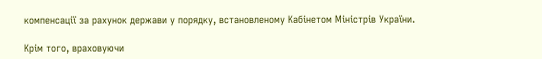компенсації за рахунок держави у порядку, встановленому Кабінетом Міністрів України.

Крім того, враховуючи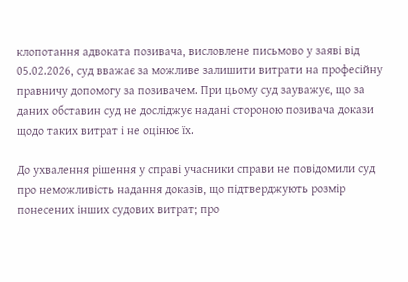клопотання адвоката позивача, висловлене письмово у заяві від 05.02.2026, суд вважає за можливе залишити витрати на професійну правничу допомогу за позивачем. При цьому суд зауважує, що за даних обставин суд не досліджує надані стороною позивача докази щодо таких витрат і не оцінює їх.

До ухвалення рішення у справі учасники справи не повідомили суд про неможливість надання доказів, що підтверджують розмір понесених інших судових витрат; про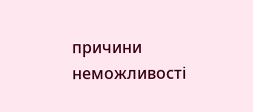причини неможливості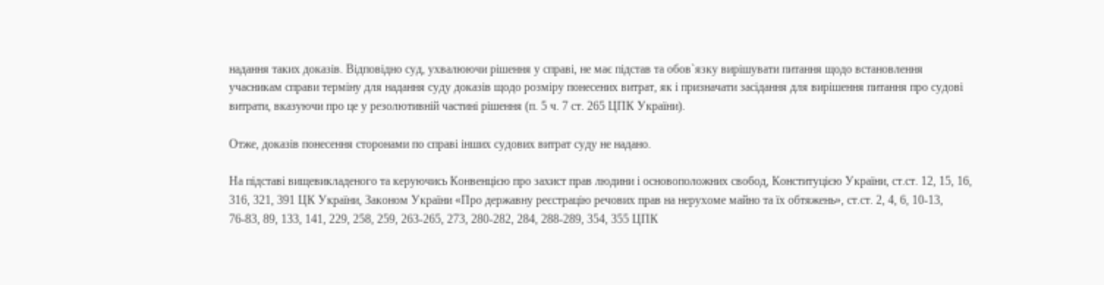надання таких доказів. Відповідно суд, ухвалюючи рішення у справі, не має підстав та обов`язку вирішувати питання щодо встановлення учасникам справи терміну для надання суду доказів щодо розміру понесених витрат, як і призначати засідання для вирішення питання про судові витрати, вказуючи про це у резолютивній частині рішення (п. 5 ч. 7 ст. 265 ЦПК України).

Отже, доказів понесення сторонами по справі інших судових витрат суду не надано.

На підставі вищевикладеного та керуючись Конвенцією про захист прав людини і основоположних свобод, Конституцією України, ст.ст. 12, 15, 16, 316, 321, 391 ЦК України, Законом України «Про державну реєстрацію речових прав на нерухоме майно та їх обтяжень», ст.ст. 2, 4, 6, 10-13, 76-83, 89, 133, 141, 229, 258, 259, 263-265, 273, 280-282, 284, 288-289, 354, 355 ЦПК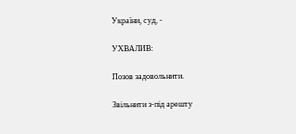України, суд, -

УХВАЛИВ:

Позов задовольнити.

Звільнити з-під арешту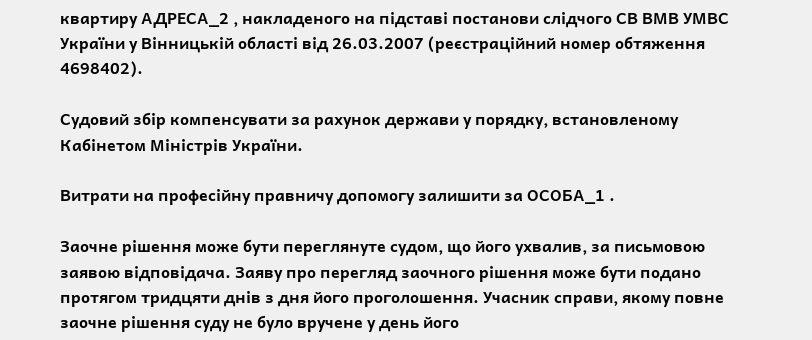квартиру АДРЕСА_2 , накладеного на підставі постанови слідчого СВ ВМВ УМВС України у Вінницькій області від 26.03.2007 (реєстраційний номер обтяження 4698402).

Судовий збір компенсувати за рахунок держави у порядку, встановленому Кабінетом Міністрів України.

Витрати на професійну правничу допомогу залишити за ОСОБА_1 .

Заочне рішення може бути переглянуте судом, що його ухвалив, за письмовою заявою відповідача. Заяву про перегляд заочного рішення може бути подано протягом тридцяти днів з дня його проголошення. Учасник справи, якому повне заочне рішення суду не було вручене у день його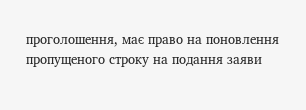проголошення, має право на поновлення пропущеного строку на подання заяви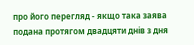про його перегляд - якщо така заява подана протягом двадцяти днів з дня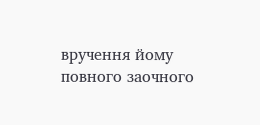вручення йому повного заочного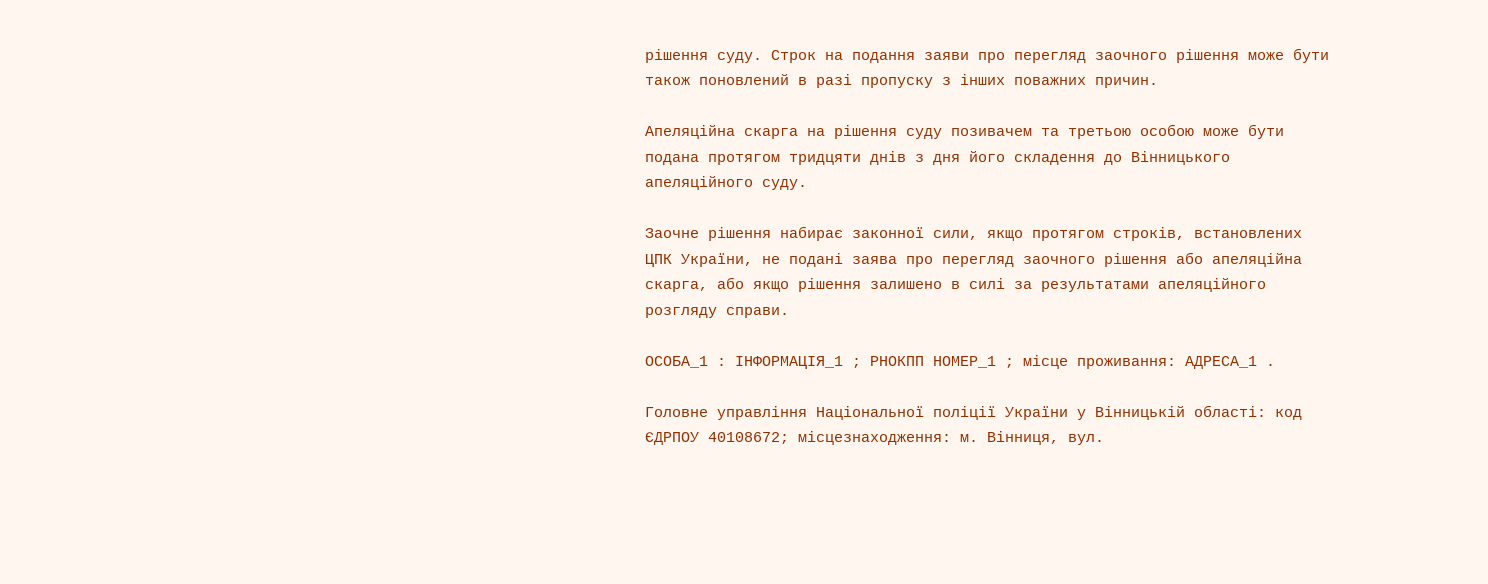рішення суду. Строк на подання заяви про перегляд заочного рішення може бути також поновлений в разі пропуску з інших поважних причин.

Апеляційна скарга на рішення суду позивачем та третьою особою може бути подана протягом тридцяти днів з дня його складення до Вінницького апеляційного суду.

Заочне рішення набирає законної сили, якщо протягом строків, встановлених ЦПК України, не подані заява про перегляд заочного рішення або апеляційна скарга, або якщо рішення залишено в силі за результатами апеляційного розгляду справи.

ОСОБА_1 : ІНФОРМАЦІЯ_1 ; РНОКПП НОМЕР_1 ; місце проживання: АДРЕСА_1 .

Головне управління Національної поліції України у Вінницькій області: код ЄДРПОУ 40108672; місцезнаходження: м. Вінниця, вул.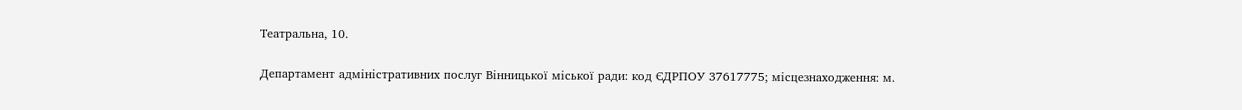Театральна, 10.

Департамент адміністративних послуг Вінницької міської ради: код ЄДРПОУ 37617775; місцезнаходження: м.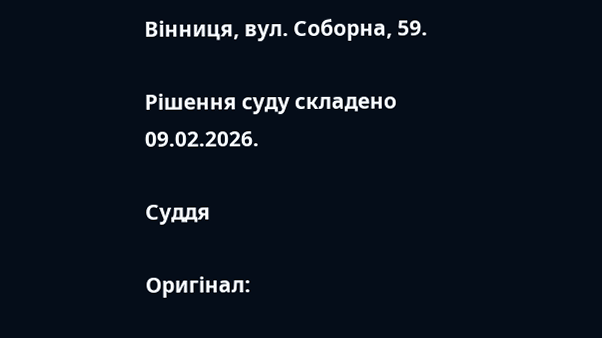Вінниця, вул. Соборна, 59.

Рішення суду складено 09.02.2026.

Суддя

Оригінал: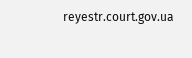reyestr.court.gov.ua